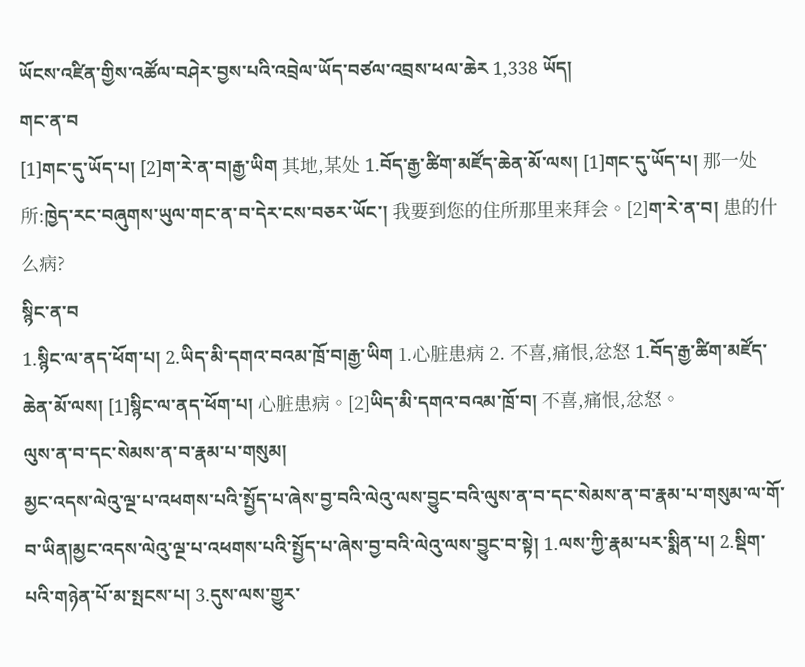ཡོངས་འཛིན་གྱིས་འཚོལ་བཤེར་བྱས་པའི་འབྲེལ་ཡོད་བཙལ་འབྲས་ཕལ་ཆེར 1,338 ཡོད།
གང་ན་བ
[1]གང་དུ་ཡོད་པ། [2]ག་རེ་ན་བ།རྒྱ་ཡིག 其地,某处 1.བོད་རྒྱ་ཚིག་མཛོད་ཆེན་མོ་ལས། [1]གང་དུ་ཡོད་པ། 那一处所:ཁྱེད་རང་བཞུགས་ཡུལ་གང་ན་བ་དེར་ངས་བཅར་ཡོང་། 我要到您的住所那里来拜会。[2]ག་རེ་ན་བ། 患的什么病?
སྙིང་ན་བ
1.སྙིང་ལ་ནད་ཕོག་པ། 2.ཡིད་མི་དགའ་བའམ་ཁྲོ་བ།རྒྱ་ཡིག 1.心脏患病 2. 不喜,痛恨,忿怒 1.བོད་རྒྱ་ཚིག་མཛོད་ཆེན་མོ་ལས། [1]སྙིང་ལ་ནད་ཕོག་པ། 心脏患病。[2]ཡིད་མི་དགའ་བའམ་ཁྲོ་བ། 不喜,痛恨,忿怒。
ལུས་ན་བ་དང་སེམས་ན་བ་རྣམ་པ་གསུམ།
མྱང་འདས་ལེའུ་ལྔ་པ་འཕགས་པའི་སྤྱོད་པ་ཞེས་བྱ་བའི་ལེའུ་ལས་བྱུང་བའི་ལུས་ན་བ་དང་སེམས་ན་བ་རྣམ་པ་གསུམ་ལ་གོ་བ་ཡིན།མྱང་འདས་ལེའུ་ལྔ་པ་འཕགས་པའི་སྤྱོད་པ་ཞེས་བྱ་བའི་ལེའུ་ལས་བྱུང་བ་སྟེ། 1.ལས་ཀྱི་རྣམ་པར་སྨིན་པ། 2.སྡིག་པའི་གཉེན་པོ་མ་སྤངས་པ། 3.དུས་ལས་གྱུར་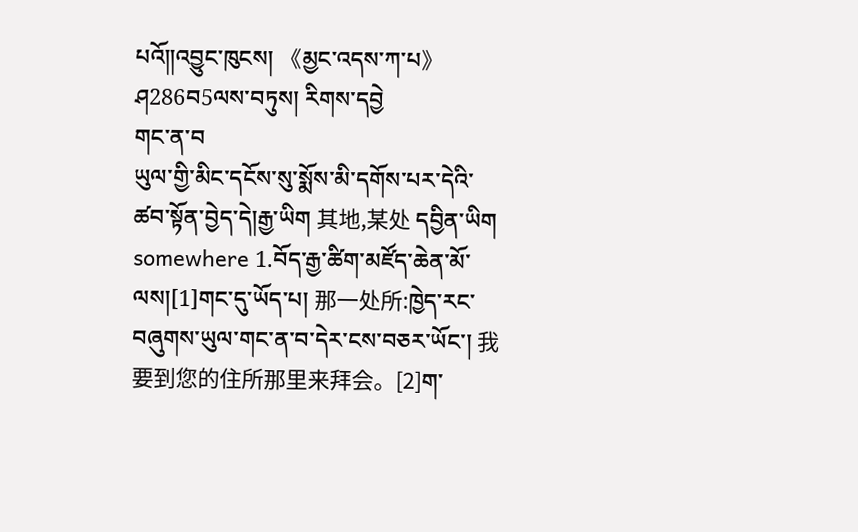པའོ༎འབྱུང་ཁུངས། 《མྱང་འདས་ཀ་པ》ཤ286བ5ལས་བཏུས། རིགས་དབྱེ
གང་ན་བ
ཡུལ་གྱི་མིང་དངོས་སུ་སྨོས་མི་དགོས་པར་དེའི་ཚབ་སྟོན་བྱེད་དེ།རྒྱ་ཡིག 其地,某处 དབྱིན་ཡིག somewhere 1.བོད་རྒྱ་ཚིག་མཛོད་ཆེན་མོ་ལས།[1]གང་དུ་ཡོད་པ། 那一处所:ཁྱེད་རང་བཞུགས་ཡུལ་གང་ན་བ་དེར་ངས་བཅར་ཡོང་། 我要到您的住所那里来拜会。[2]ག་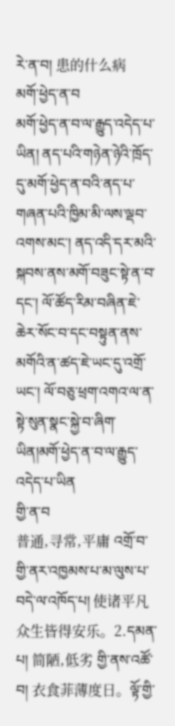རེ་ན་བ། 患的什么病
མགོ་ཕྱེད་ན་བ
མགོ་ཕྱེད་ན་བ་ལ་རྒྱུད་འདེད་པ་ཡིན། ནད་པའི་གཉེན་ཉེའི་ཁྲོད་དུ་མགོ་ཕྱེད་ན་བའི་ནད་པ་གཞན་པའི་ཁྱིམ་མི་ལས་ལྡབ་འགས་མང་། ནད་འདི་དར་མའི་སྐབས་ནས་མགོ་བཟུང་སྟེ་ན་བ་དང་། ལོ་ཚོད་རིམ་བཞིན་ཇེ་ཆེར་སོང་བ་དང་བསྟུན་ནས་མགོའི་ན་ཚད་ཇེ་ཡང་དུ་འགྲོ་ཡང་། ལོ་བཅུ་ཕྲག་འགའ་ལ་ན་སྟེ་སུན་སྣང་སྐྱེ་བ་ཞིག་ཡིན།མགོ་ཕྱེད་ན་བ་ལ་རྒྱུད་འདེད་པ་ཡིན
གྱི་ན་བ
普通,寻常,平庸 འགྲོ་བ་གྱི་ནར་འཁྱམས་པ་མ་ལུས་པ་བདེ་ལ་འཁོད་པ། 使诸平凡众生皆得安乐。2.དམན་པ། 简陋,低劣 གྱི་ནས་འཚོ་བ། 衣食菲薄度日。ལྟོ་གྱི་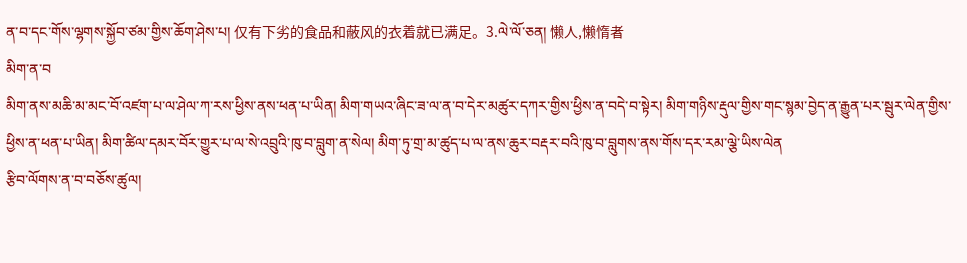ན་བ་དང་གོས་ལྷགས་སྐྱོབ་ཙམ་གྱིས་ཆོག་ཤེས་པ། 仅有下劣的食品和蔽风的衣着就已满足。3.ལེ་ལོ་ཅན། 懒人,懒惰者
མིག་ན་བ
མིག་ནས་མཆི་མ་མང་བོ་འཛག་པ་ལ་ཤེལ་ཀ་རས་ཕྱིས་ནས་ཕན་པ་ཡིན། མིག་གཡའ་ཞིང་ཟ་ལ་ན་བ་དེར་མཚུར་དཀར་གྱིས་ཕྱིས་ན་བདེ་བ་སྟེར། མིག་གཉིས་རྡུལ་གྱིས་གང་སྙམ་བྱེད་ན་རྒྱུན་པར་སྦུར་ལེན་གྱིས་ཕྱིས་ན་ཕན་པ་ཡིན། མིག་ཚིལ་དམར་བོར་གྱུར་པ་ལ་སེ་འབྲུའི་ཁུ་བ་བླུག་ན་སེལ། མིག་ཏུ་གྲ་མ་ཚུད་པ་ལ་ནས་ཆུར་བརྡར་བའི་ཁུ་བ་བླུགས་ནས་གོས་དར་རམ་ལྕེ་ཡིས་ལེན
རྩིབ་ལོགས་ན་བ་བཅོས་ཚུལ།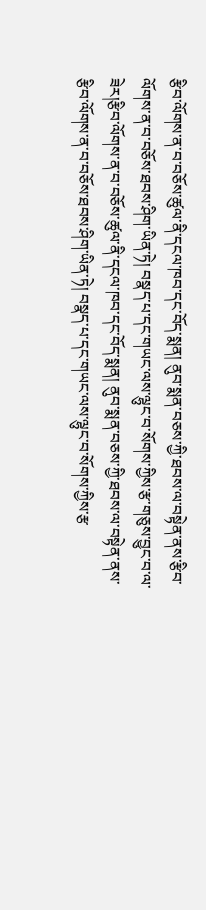རྩིབ་ལོགས་ན་བ་བཅོས་ཚུལ་ནི་དངལ་ཁབ་དང་བོད་སྨན། ནུབ་སྨན་བཅས་ཀྱི་ཐབས་ལ་བསྟེན་ནས་རྩིབ་ལོགས་ན་བ་བཅོས་ཐབས་ཤིག་ཡིན་ཏེ། བསྣད་པ་དང་གཡང་ལས་ལྷུང་བ་སོགས་ཀྱིས་རྩ་གཅུས་བྱུང་བ་ལ་ཟེར།རྩིབ་ལོགས་ན་བ་བཅོས་ཚུལ་ནི་དངལ་ཁབ་དང་བོད་སྨན། ནུབ་སྨན་བཅས་ཀྱི་ཐབས་ལ་བསྟེན་ནས་རྩིབ་ལོགས་ན་བ་བཅོས་ཐབས་ཤིག་ཡིན་ཏེ། བསྣད་པ་དང་གཡང་ལས་ལྷུང་བ་སོགས་ཀྱིས་རྩ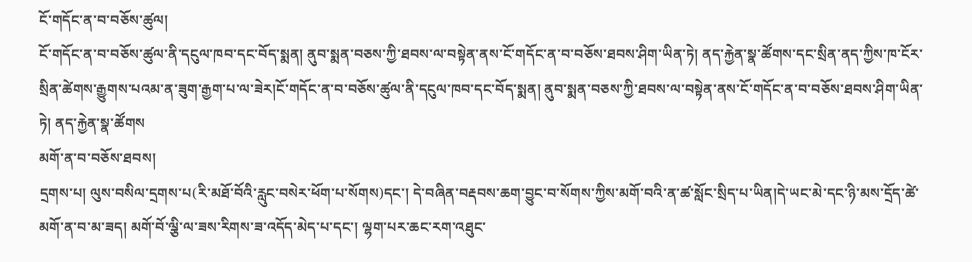ངོ་གདོང་ན་བ་བཅོས་ཚུལ།
ངོ་གདོང་ན་བ་བཅོས་ཚུལ་ནི་དངུལ་ཁབ་དང་བོད་སྨན། ནུབ་སྨན་བཅས་ཀྱི་ཐབས་ལ་བསྟེན་ནས་ངོ་གདོང་ན་བ་བཅོས་ཐབས་ཤིག་ཡིན་ཏེ། ནད་རྐྱེན་སྣ་ཚོགས་དང་སྲིན་ནད་ཀྱིས་ཁ་ངོར་སྲིན་ཚེགས་རྒྱུགས་པའམ་ན་ཟུག་རྒྱག་པ་ལ་ཟེར།ངོ་གདོང་ན་བ་བཅོས་ཚུལ་ནི་དངུལ་ཁབ་དང་བོད་སྨན། ནུབ་སྨན་བཅས་ཀྱི་ཐབས་ལ་བསྟེན་ནས་ངོ་གདོང་ན་བ་བཅོས་ཐབས་ཤིག་ཡིན་ཏེ། ནད་རྐྱེན་སྣ་ཚོགས
མགོ་ན་བ་བཅོས་ཐབས།
དྲགས་པ། ལུས་བསིལ་དྲགས་པ(རི་མཐོ་བོའི་རླུང་བསེར་ཕོག་པ་སོགས)དང་། དེ་བཞིན་བརྡབས་ཆག་བྱུང་བ་སོགས་ཀྱིས་མགོ་བའི་ན་ཚ་སློང་སྲིད་པ་ཡིན།དེ་ཡང་མེ་དང་ཉི་མས་དྲོད་ཚེ་མགོ་ན་བ་མ་ཟད། མགོ་བོ་ལྕི་ལ་ཟས་རིགས་ཟ་འདོད་མེད་པ་དང་། ལྷག་པར་ཆང་རག་འཐུང་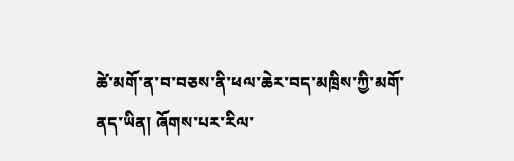ཚེ་མགོ་ན་བ་བཅས་ནི་ཕལ་ཆེར་བད་མཁྲིས་ཀྱི་མགོ་ནད་ཡིན། ཞོགས་པར་རིལ་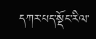དཀར་པད་སྡོང་རིལ་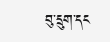བུ་དྲུག་དང